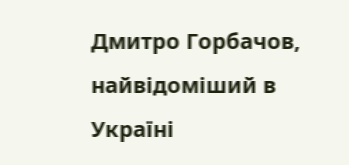Дмитро Горбачов, найвідоміший в Україні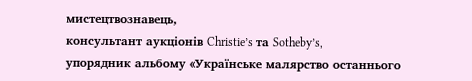мистецтвознавець,
консультант аукціонів Christie’s та Sotheby’s,
упорядник альбому «Українське малярство останнього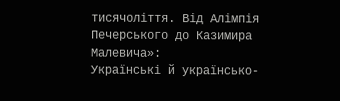тисячоліття. Від Алімпія Печерського до Казимира Малевича»:
Українські й українсько-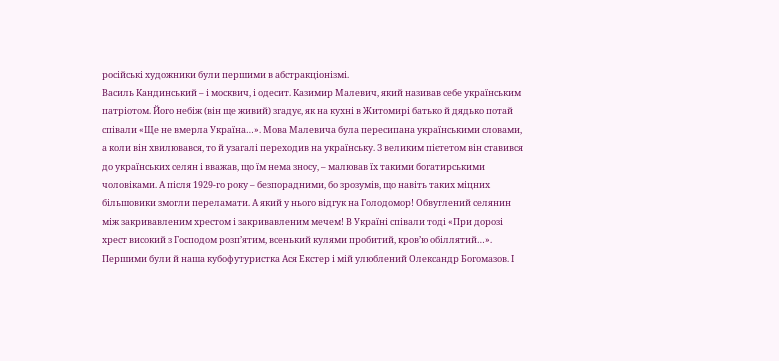російські художники були першими в абстракціонізмі.
Василь Кандинський – і москвич, і одесит. Казимир Малевич, який називав себе українським патріотом. Його небіж (він ще живий) згадує, як на кухні в Житомирі батько й дядько потай співали «Ще не вмерла Україна…». Мова Малевича була пересипана українськими словами, а коли він хвилювався, то й узагалі переходив на українську. З великим пієтетом він ставився до українських селян і вважав, що їм нема зносу, – малював їх такими богатирськими чоловіками. А після 1929-го року – безпорадними, бо зрозумів, що навіть таких міцних більшовики змогли переламати. А який у нього відгук на Голодомор! Обвуглений селянин між закривавленим хрестом і закривавленим мечем! В Україні співали тоді «При дорозі хрест високий з Господом розп’ятим, всенький кулями пробитий, кров’ю обіллятий…».
Першими були й наша кубофутуристка Ася Екстер і мій улюблений Олександр Богомазов. І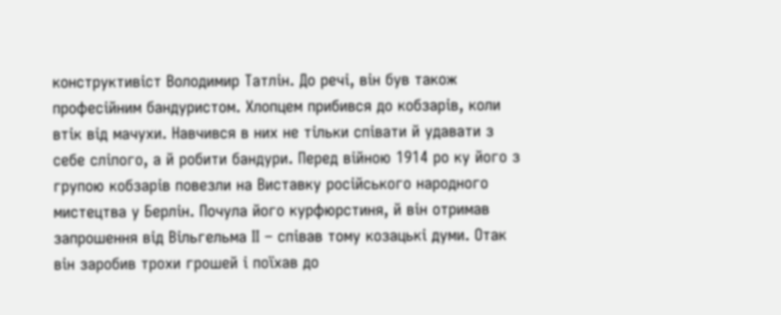конструктивіст Володимир Татлін. До речі, він був також професійним бандуристом. Хлопцем прибився до кобзарів, коли втік від мачухи. Навчився в них не тільки співати й удавати з себе сліпого, а й робити бандури. Перед війною 1914 ро ку його з групою кобзарів повезли на Виставку російського народного мистецтва у Берлін. Почула його курфюрстиня, й він отримав запрошення від Вільгельма ІІ – співав тому козацькі думи. Отак він заробив трохи грошей і поїхав до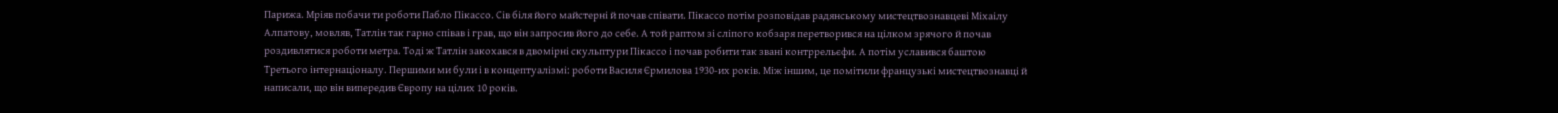Парижа. Мріяв побачи ти роботи Пабло Пікассо. Сів біля його майстерні й почав співати. Пікассо потім розповідав радянському мистецтвознавцеві Міхаілу Алпатову, мовляв, Татлін так гарно співав і грав, що він запросив його до себе. А той раптом зі сліпого кобзаря перетворився на цілком зрячого й почав роздивлятися роботи метра. Тоді ж Татлін закохався в двомірні скульптури Пікассо і почав робити так звані контррельєфи. А потім уславився баштою Третього інтернаціоналу. Першими ми були і в концептуалізмі: роботи Василя Єрмилова 1930-их років. Між іншим, це помітили французькі мистецтвознавці й написали, що він випередив Європу на цілих 10 років.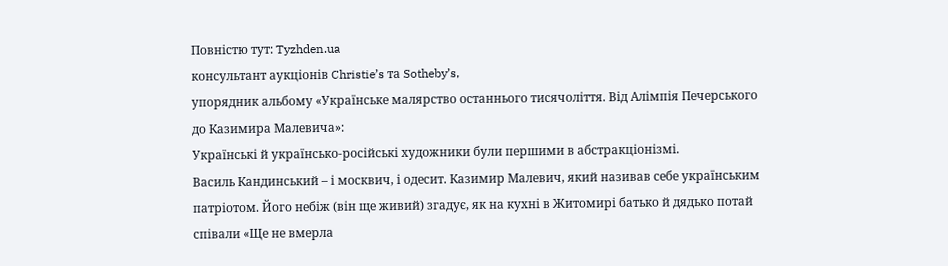Повністю тут: Tyzhden.ua
консультант аукціонів Christie’s та Sotheby’s,
упорядник альбому «Українське малярство останнього тисячоліття. Від Алімпія Печерського до Казимира Малевича»:
Українські й українсько-російські художники були першими в абстракціонізмі.
Василь Кандинський – і москвич, і одесит. Казимир Малевич, який називав себе українським патріотом. Його небіж (він ще живий) згадує, як на кухні в Житомирі батько й дядько потай співали «Ще не вмерла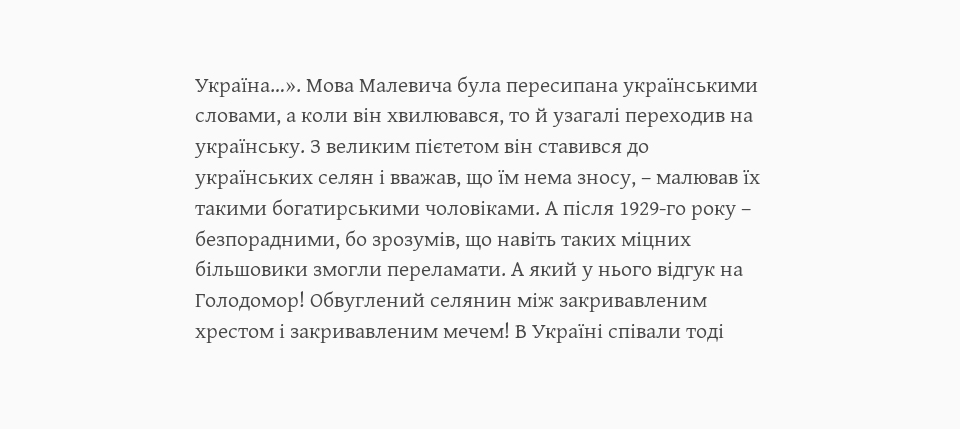Україна…». Мова Малевича була пересипана українськими словами, а коли він хвилювався, то й узагалі переходив на українську. З великим пієтетом він ставився до українських селян і вважав, що їм нема зносу, – малював їх такими богатирськими чоловіками. А після 1929-го року – безпорадними, бо зрозумів, що навіть таких міцних більшовики змогли переламати. А який у нього відгук на Голодомор! Обвуглений селянин між закривавленим хрестом і закривавленим мечем! В Україні співали тоді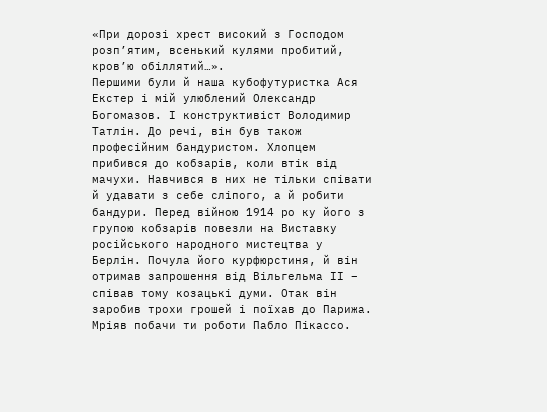«При дорозі хрест високий з Господом розп’ятим, всенький кулями пробитий, кров’ю обіллятий…».
Першими були й наша кубофутуристка Ася Екстер і мій улюблений Олександр Богомазов. І конструктивіст Володимир Татлін. До речі, він був також професійним бандуристом. Хлопцем прибився до кобзарів, коли втік від мачухи. Навчився в них не тільки співати й удавати з себе сліпого, а й робити бандури. Перед війною 1914 ро ку його з групою кобзарів повезли на Виставку російського народного мистецтва у Берлін. Почула його курфюрстиня, й він отримав запрошення від Вільгельма ІІ – співав тому козацькі думи. Отак він заробив трохи грошей і поїхав до Парижа. Мріяв побачи ти роботи Пабло Пікассо.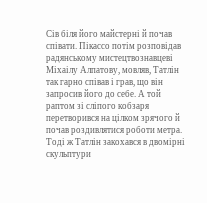Сів біля його майстерні й почав співати. Пікассо потім розповідав радянському мистецтвознавцеві Міхаілу Алпатову, мовляв, Татлін так гарно співав і грав, що він запросив його до себе. А той раптом зі сліпого кобзаря перетворився на цілком зрячого й почав роздивлятися роботи метра. Тоді ж Татлін закохався в двомірні скульптури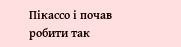Пікассо і почав робити так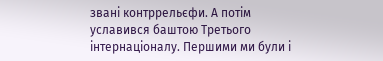звані контррельєфи. А потім уславився баштою Третього інтернаціоналу. Першими ми були і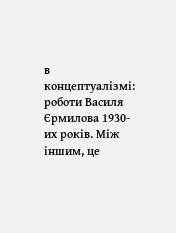в концептуалізмі: роботи Василя Єрмилова 1930-их років. Між іншим, це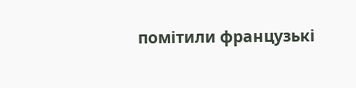помітили французькі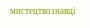мистецтвознавці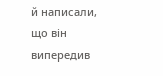й написали, що він випередив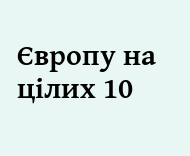Європу на цілих 10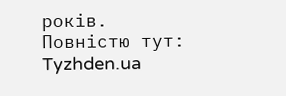років.
Повністю тут: Tyzhden.ua